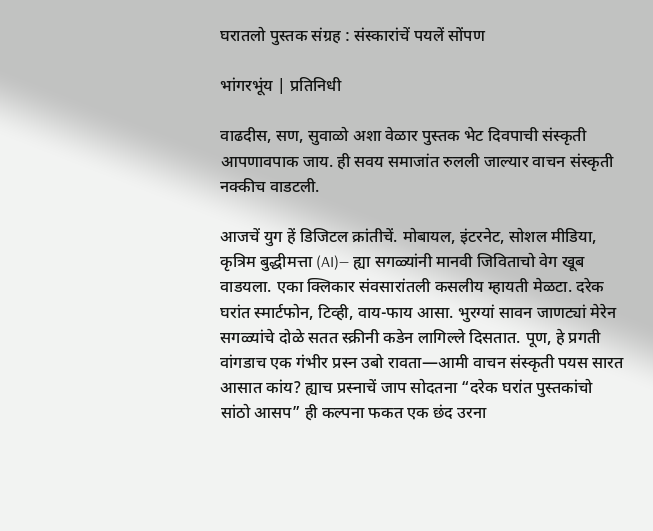घरातलो पुस्तक संग्रह : संस्कारांचें पयलें सोंपण

भांगरभूंय | प्रतिनिधी

वाढदीस, सण, सुवाळो अशा वेळार पुस्तक भेट दिवपाची संस्कृती आपणावपाक जाय. ही सवय समाजांत रुलली जाल्यार वाचन संस्कृती नक्कीच वाडटली.

आजचें युग हें डिजिटल क्रांतीचें. मोबायल, इंटरनेट, सोशल मीडिया, कृत्रिम बुद्धीमत्ता (AI)— ह्या सगळ्यांनी मानवी जिविताचो वेग खूब वाडयला. एका क्लिकार संवसारांतली कसलीय म्हायती मेळटा. दरेक घरांत स्मार्टफोन, टिव्ही, वाय-फाय आसा. भुरग्यां सावन जाणट्यां मेरेन सगळ्यांचे दोळे सतत स्क्रीनी कडेन लागिल्ले दिसतात. पूण, हे प्रगती वांगडाच एक गंभीर प्रस्न उबो रावता—आमी वाचन संस्कृती पयस सारत आसात कांय? ह्याच प्रस्नाचें जाप सोदतना “दरेक घरांत पुस्तकांचो सांठो आसप” ही कल्पना फकत एक छंद उरना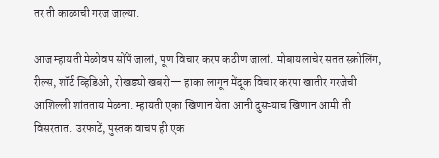तर ती काळाची गरज जाल्या.

आज म्हायती मेळोवप सोंपें जालां, पूण विचार करप कठीण जालां. मोबायलाचेर सतत स्क्रोलिंग, रील्स, शॉर्ट व्हिडिओ, रोखड्यो खबरो— हाका लागून मेंदूक विचार करपा खातीर गरजेची आशिल्ली शांतताय मेळना. म्हायती एका खिणान येता आनी दुसऱ्याच खिणान आमी ती विसरतात. उरफाटें, पुस्तक वाचप ही एक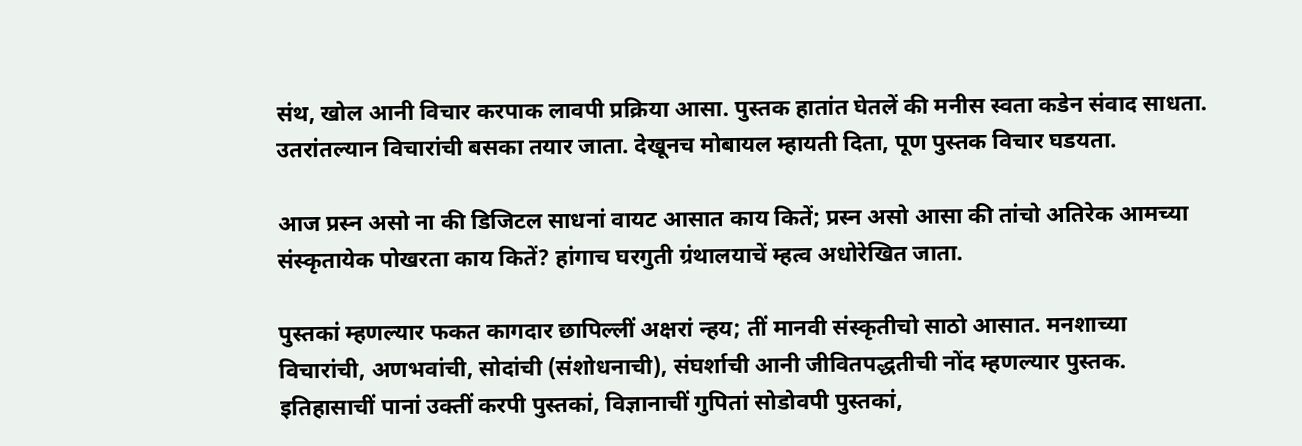संथ, खोल आनी विचार करपाक लावपी प्रक्रिया आसा. पुस्तक हातांत घेतलें की मनीस स्वता कडेन संवाद साधता. उतरांतल्यान विचारांची बसका तयार जाता. देखूनच मोबायल म्हायती दिता, पूण पुस्तक विचार घडयता.

आज प्रस्न असो ना की डिजिटल साधनां वायट आसात काय कितें; प्रस्न असो आसा की तांचो अतिरेक आमच्या संस्कृतायेक पोखरता काय कितें? हांगाच घरगुती ग्रंथालयाचें म्हत्व अधोरेखित जाता.

पुस्तकां म्हणल्यार फकत कागदार छापिल्लीं अक्षरां न्हय; तीं मानवी संस्कृतीचो साठो आसात. मनशाच्या विचारांची, अणभवांची, सोदांची (संशोधनाची), संघर्शाची आनी जीवितपद्धतीची नोंद म्हणल्यार पुस्तक. इतिहासाचीं पानां उक्तीं करपी पुस्तकां, विज्ञानाचीं गुपितां सोडोवपी पुस्तकां,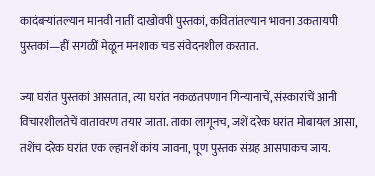कादंबऱ्यांतल्यान मानवी नातीं दाखोवपी पुस्तकां, कवितांतल्यान भावना उकतायपी पुस्तकां—हीं सगळीं मेळून मनशाक चड संवेदनशील करतात.

ज्या घरांत पुस्तकां आसतात, त्या घरांत नकळतपणान गिन्यानाचें, संस्कारांचें आनी विचारशीलतेचें वातावरण तयार जाता. ताका लागूनच, जशें दरेक घरांत मोबायल आसा, तशेंच दरेक घरांत एक ल्हानशें कांय जावना, पूण पुस्तक संग्रह आसपाकच जाय.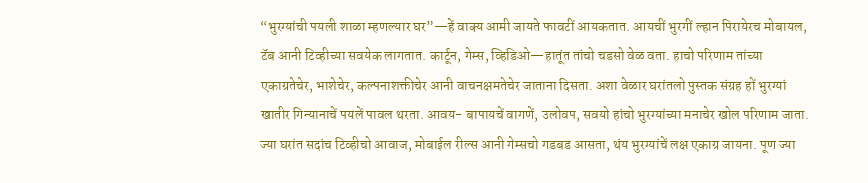“भुरग्यांची पयली शाळा म्हणल्यार घर”—हें वाक्य आमी जायते फावटीं आयकतात. आयचीं भुरगीं ल्हान पिरायेरच मोबायल, टॅब आनी टिव्हीच्या सवयेक लागतात. कार्टून, गेम्स, व्हिडिओ—हातूंत तांचो चडसो वेळ वता. हाचो परिणाम तांच्या एकाग्रतेचेर, भाशेचेर, कल्पनाशक्तीचेर आनी वाचनक्षमतेचेर जाताना दिसता. अशा वेळार घरांतलो पुस्तक संग्रह हों भुरग्यां खातीर गिन्यानाचें पयलें पावल थरता. आवय- बापायचें वागणें, उलोवप, सवयो हांचो भुरग्यांच्या मनाचेर खोल परिणाम जाता. ज्या घरांत सदांच टिव्हीचो आवाज, मोबाईल रील्स आनी गेम्सचो गडबड आसता, थंय भुरग्यांचें लक्ष एकाग्र जायना. पूण ज्या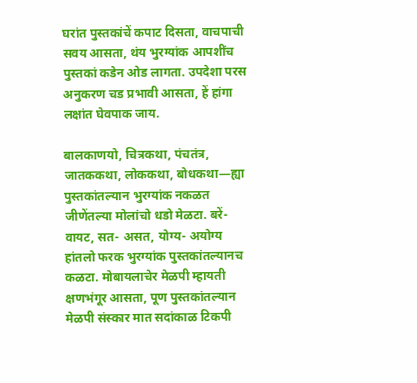घरांत पुस्तकांचें कपाट दिसता, वाचपाची सवय आसता, थंय भुरग्यांक आपशींच पुस्तकां कडेन ओड लागता. उपदेशा परस अनुकरण चड प्रभावी आसता, हें हांगा लक्षांत घेवपाक जाय.

बालकाणयो, चित्रकथा, पंचतंत्र, जातककथा, लोककथा, बोधकथा—ह्या पुस्तकांतल्यान भुरग्यांक नकळत जीणेंतल्या मोलांचो धडो मेळटा. बरें-वायट, सत- असत, योग्य- अयोग्य हांतलो फरक भुरग्यांक पुस्तकांतल्यानच कळटा. मोबायलाचेर मेळपी म्हायती क्षणभंगूर आसता, पूण पुस्तकांतल्यान मेळपी संस्कार मात सदांकाळ टिकपी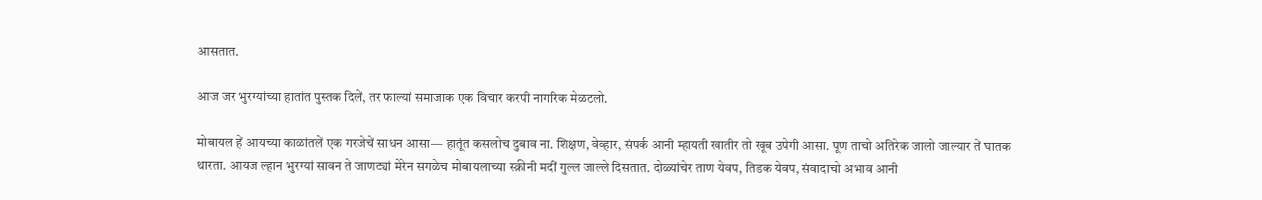आसतात.

आज जर भुरग्यांच्या हातांत पुस्तक दिलें, तर फाल्यां समाजाक एक विचार करपी नागरिक मेळटलो.

मोबायल हें आयच्या काळांतलें एक गरजेचें साधन आसा— हातूंत कसलोच दुबाव ना. शिक्षण, वेव्हार, संपर्क आनी म्हायती खातीर तो खूब उपेगी आसा. पूण ताचो अतिरेक जालो जाल्यार तें घातक थारता. आयज ल्हान भुरग्यां सावन ते जाणट्यां मेरेन सगळेच मोबायलाच्या स्क्रीनी मदीं गुल्ल जाल्ले दिसतात. दोळ्यांचेर ताण येवप, तिडक येवप, संवादाचो अभाव आनी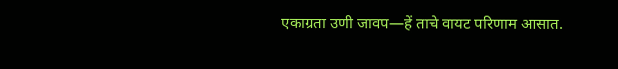एकाग्रता उणी जावप—हें ताचे वायट परिणाम आसात.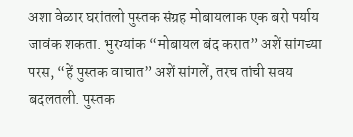अशा वेळार घरांतलो पुस्तक संग्रह मोबायलाक एक बरो पर्याय जावंक शकता. भुरग्यांक “मोबायल बंद करात” अशें सांगच्या परस, “हें पुस्तक वाचात” अशें सांगलें, तरच तांची सवय बदलतली. पुस्तक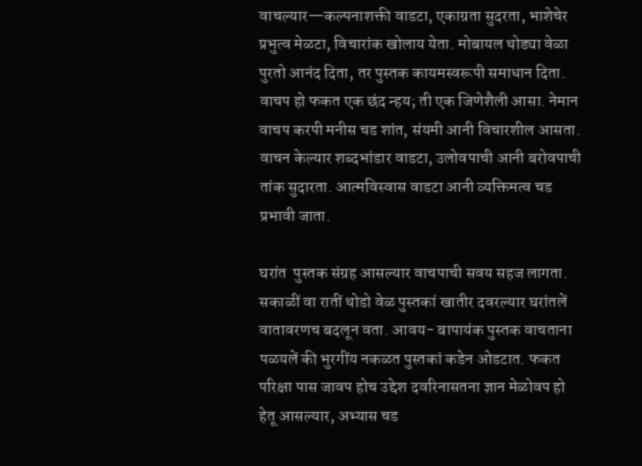वाचल्यार—कल्पनाशक्ती वाडटा, एकाग्रता सुदरता, भाशेचेर प्रभुत्व मेळटा, विचारांक खोलाय येता. मोबायल थोड्या वेळा पुरतो आनंद दिता, तर पुस्तक कायमस्वरूपी समाधान दिता. वाचप हो फकत एक छंद न्हय; ती एक जिणेशैली आसा. नेमान वाचप करपी मनीस चड शांत, संयमी आनी विचारशील आसता. वाचन केल्यार शब्दभांडार वाडटा, उलोवपाची आनी बरोवपाची तांक सुदारता. आत्मविस्वास वाडटा आनी व्यक्तिमत्व चड प्रभावी जाता.

घरांत  पुस्तक संग्रह आसल्यार वाचपाची सवय सहज लागता. सकाळीं वा रातीं थोडो वेळ पुस्तकां खातीर दवरल्यार घरांतलें वातावरणच बदलून वता. आवय- बापायंक पुस्तक वाचताना पळयलें की भुरगींय नकळत पुस्तकां कडेन ओडटात. फकत परिक्षा पास जावप होच उद्देश दवरिनासतना ज्ञान मेळोवप हो हेतू आसल्यार, अभ्यास चड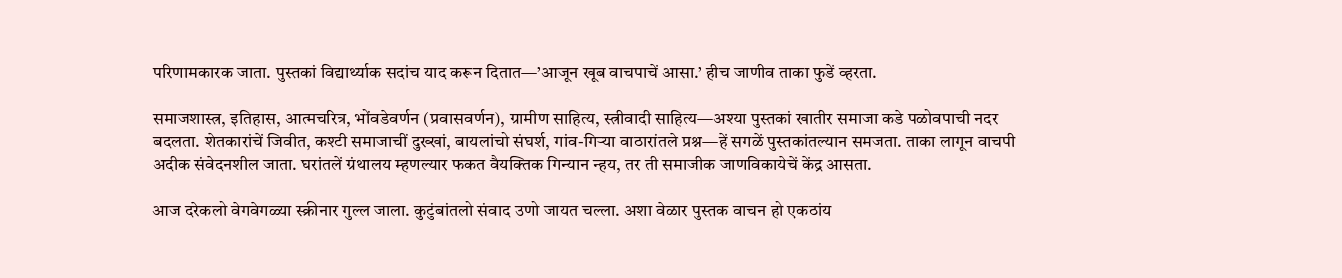परिणामकारक जाता. पुस्तकां विद्यार्थ्याक सदांच याद करून दितात—’आजून खूब वाचपाचें आसा.’ हीच जाणीव ताका फुडें व्हरता.

समाजशास्त्र, इतिहास, आत्मचरित्र, भोंवडेवर्णन (प्रवासवर्णन), ग्रामीण साहित्य, स्त्रीवादी साहित्य—अश्या पुस्तकां खातीर समाजा कडे पळोवपाची नदर बदलता. शेतकारांचें जिवीत, कश्टी समाजाचीं दुख्खां, बायलांचो संघर्श, गांव-गिऱ्या वाठारांतले प्रश्न—हें सगळें पुस्तकांतल्यान समजता. ताका लागून वाचपी अदीक संवेदनशील जाता. घरांतलें ग्रंथालय म्हणल्यार फकत वैयक्तिक गिन्यान न्हय, तर ती समाजीक जाणविकायेचें केंद्र आसता.

आज दरेकलो वेगवेगळ्या स्क्रीनार गुल्ल जाला. कुटुंबांतलो संवाद उणो जायत चल्ला. अशा वेळार पुस्तक वाचन हो एकठांय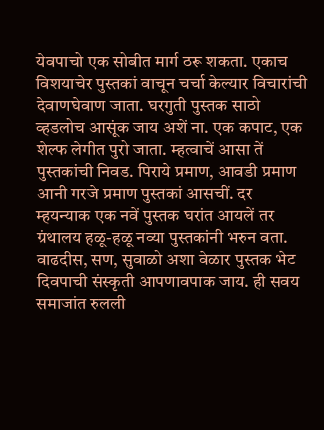येवपाचो एक सोबीत मार्ग ठरू शकता. एकाच विशयाचेर पुस्तकां वाचून चर्चा केल्यार विचारांची देवाणघेवाण जाता. घरगुती पुस्तक साठो व्हडलोच आसूंक जाय अशें ना. एक कपाट, एक शेल्फ लेगीत पुरो जाता. म्हत्वाचें आसा तें पुस्तकांची निवड. पिराये प्रमाण, आवडी प्रमाण आनी गरजे प्रमाण पुस्तकां आसचीं. दर म्हयन्याक एक नवें पुस्तक घरांत आयलें तर ग्रंथालय हळू-हळू नव्या पुस्तकांनी भरुन वता. वाढदीस, सण, सुवाळो अशा वेळार पुस्तक भेट दिवपाची संस्कृती आपणावपाक जाय. ही सवय समाजांत रुलली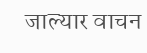जाल्यार वाचन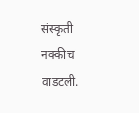संस्कृती नक्कीच वाडटली.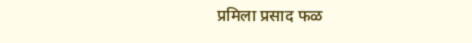प्रमिला प्रसाद फळ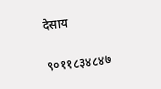देसाय

९०११८३४८४७